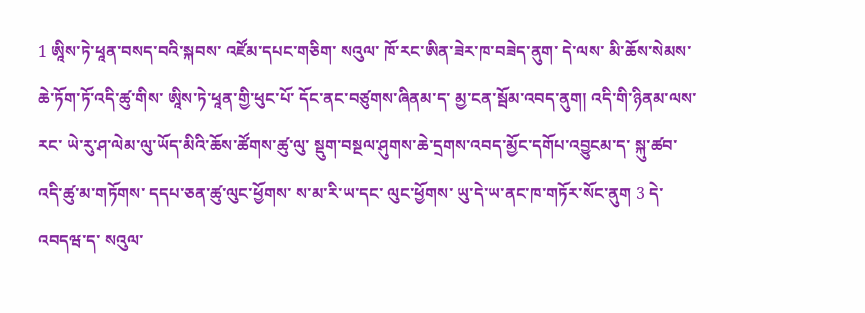1 ཨཱིས་ཏེ་ཕཱན་བསད་བའི་སྐབས་ འཛོམ་དཔང་གཅིག་ སའུལ་ ཁོ་རང་ཨིན་ཟེར་ཁ་བཟེད་ནུག་ དེ་ལས་ མི་ཆོས་སེམས་ཆེ་ཏོག་ཏོ་འདི་ཚུ་གིས་ ཨཱིས་ཏེ་ཕཱན་གྱི་ཕུང་པོ་ དོང་ནང་བཙུགས་ཞིནམ་ད་ མྱ་ངན་སྦོམ་འབད་ནུག། འདི་གི་ཉིནམ་ལས་རང་ ཡེ་རུ་ཤ་ལེམ་ལུ་ཡོད་མིའི་ཆོས་ཚོགས་ཚུ་ལུ་ སྡུག་བསྔལ་ཤུགས་ཆེ་དྲགས་འབད་མྱོང་དགོཔ་འབྱུངམ་ད་ སྐུ་ཚབ་འདི་ཚུ་མ་གཏོགས་ དདཔ་ཅན་ཚུ་ལུང་ཕྱོགས་ ས་མ་རི་ཡ་དང་ ལུང་ཕྱོགས་ ཡུ་དེ་ཡ་ནང་ཁ་གཏོར་སོང་ནུག 3 དེ་འབདཝ་ད་ སའུལ་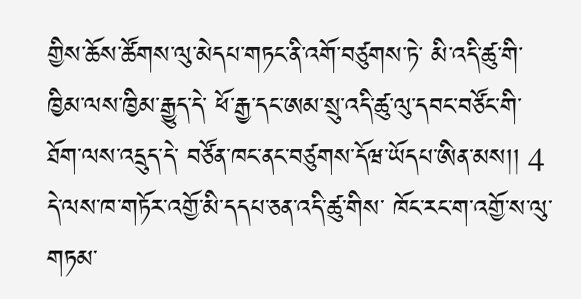གྱིས་ཆོས་ཚོགས་ལུ་མེདཔ་གཏང་ནི་འགོ་བཙུགས་ཏེ་ མི་འདི་ཚུ་གི་ཁྱིམ་ལས་ཁྱིམ་རྒྱུད་དེ་ ཕོ་རྒྱ་དང་ཨམ་སྲུ་འདི་ཚུ་ལུ་དབང་བཙོང་གི་ཐོག་ལས་འདྲུད་དེ་ བཙོན་ཁང་ནང་བཙུགས་དོཝ་ཡོདཔ་ཨིན་མས།། 4 དེ་ལས་ཁ་གཏོར་འགྱོ་མི་དདཔ་ཅན་འདི་ཚུ་གིས་ ཁོང་རང་ག་འགྱོ་ས་ལུ་གཏམ་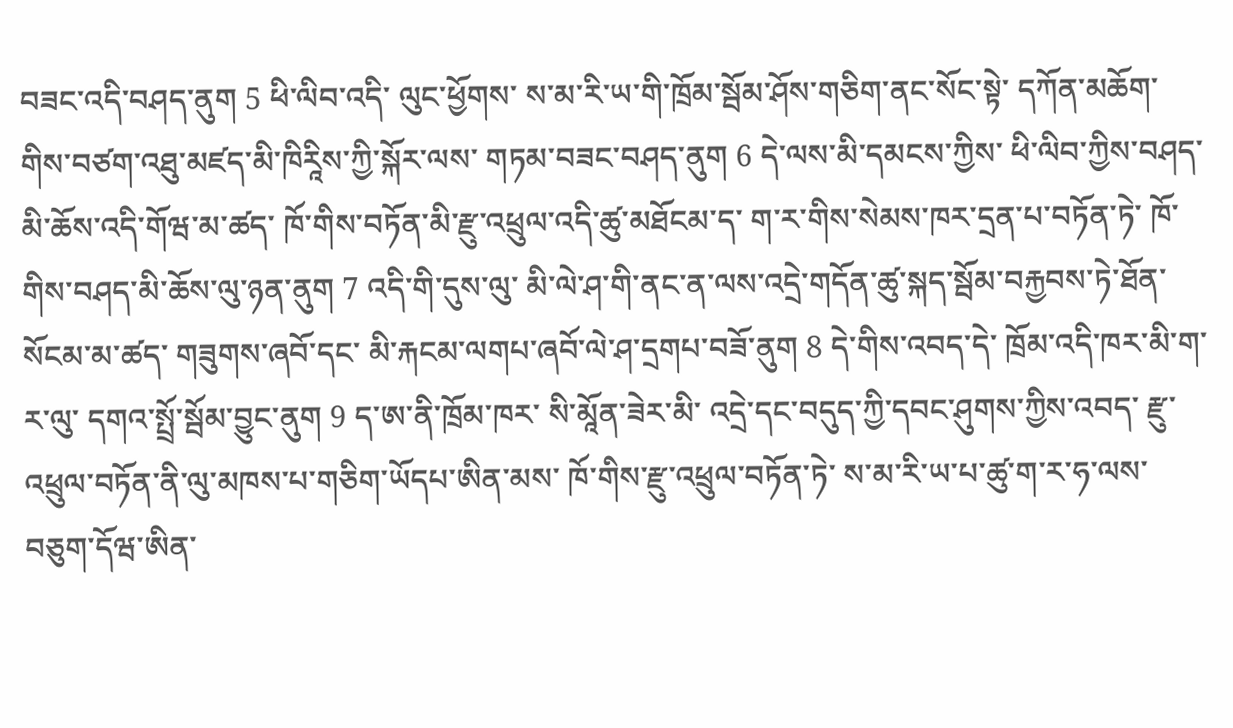བཟང་འདི་བཤད་ནུག 5 ཕི་ལིབ་འདི་ ལུང་ཕྱོགས་ ས་མ་རི་ཡ་གི་ཁྲོམ་སྦོམ་ཤོས་གཅིག་ནང་སོང་སྟེ་ དཀོན་མཆོག་གིས་བཙག་འཐུ་མཛད་མི་ཁིརཱིས་ཀྱི་སྐོར་ལས་ གཏམ་བཟང་བཤད་ནུག 6 དེ་ལས་མི་དམངས་ཀྱིས་ ཕི་ལིབ་ཀྱིས་བཤད་མི་ཆོས་འདི་གོཝ་མ་ཚད་ ཁོ་གིས་བཏོན་མི་རྫུ་འཕྲུལ་འདི་ཚུ་མཐོངམ་ད་ ག་ར་གིས་སེམས་ཁར་དྲན་པ་བཏོན་ཏེ་ ཁོ་གིས་བཤད་མི་ཆོས་ལུ་ཉན་ནུག 7 འདི་གི་དུས་ལུ་ མི་ལེ་ཤ་གི་ནང་ན་ལས་འདྲེ་གདོན་ཚུ་སྐད་སྦོམ་བརྐྱབས་ཏེ་ཐོན་སོངམ་མ་ཚད་ གཟུགས་ཞབོ་དང་ མི་རྐངམ་ལགཔ་ཞབོ་ལེ་ཤ་དྲགཔ་བཟོ་ནུག 8 དེ་གིས་འབད་དེ་ ཁྲོམ་འདི་ཁར་མི་ག་ར་ལུ་ དགའ་སྤྲོ་སྦོམ་བྱུང་ནུག 9 ད་ཨ་ནི་ཁྲོམ་ཁར་ སི་མཱོན་ཟེར་མི་ འདྲེ་དང་བདུད་ཀྱི་དབང་ཤུགས་ཀྱིས་འབད་ རྫུ་འཕྲུལ་བཏོན་ནི་ལུ་མཁས་པ་གཅིག་ཡོདཔ་ཨིན་མས་ ཁོ་གིས་རྫུ་འཕྲུལ་བཏོན་ཏེ་ ས་མ་རི་ཡ་པ་ཚུ་ག་ར་ཧ་ལས་བཅུག་དོཝ་ཨིན་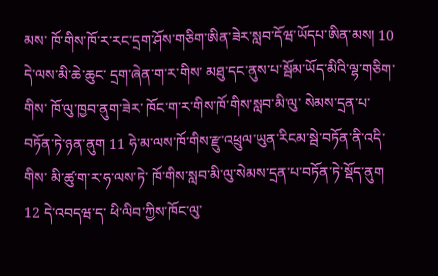མས་ ཁོ་གིས་ཁོ་ར་རང་དྲག་ཤོས་གཅིག་ཨིན་ཟེར་སླབ་དོཝ་ཡོདཔ་ཨིན་མས། 10 དེ་ལས་མི་ཆེ་ཆུང་ དྲག་ཞེན་ག་ར་གིས་ མཐུ་དང་ནུས་པ་སྦོམ་ཡོད་མིའི་ལྷ་གཅིག་གིས་ ཁོ་ལུ་ཁྱབ་ནུག་ཟེར་ ཁོང་ག་ར་གིས་ཁོ་གིས་སླབ་མི་ལུ་ སེམས་དྲན་པ་བཏོན་ཏེ་ཉན་ནུག 11 ཧེ་མ་ལས་ཁོ་གིས་རྫུ་འཕྲུལ་ཡུན་རིངམ་སྦེ་བཏོན་ནི་འདི་གིས་ མི་ཚུ་ག་ར་ཧ་ལས་ཏེ་ ཁོ་གིས་སླབ་མི་ལུ་སེམས་དྲན་པ་བཏོན་ཏེ་སྡོད་ནུག 12 དེ་འབདཝ་ད་ ཕི་ལིབ་ཀྱིས་ཁོང་ལུ་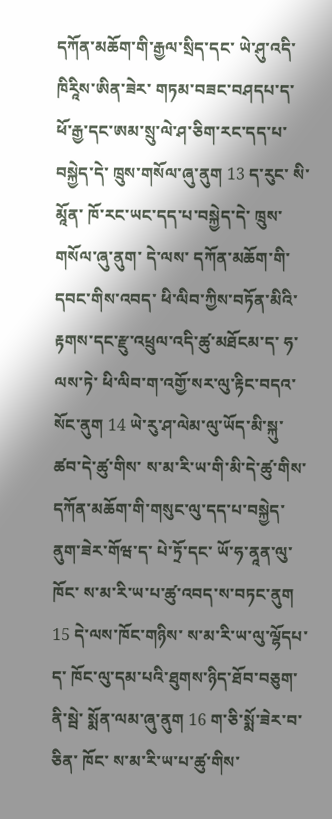དཀོན་མཆོག་གི་རྒྱལ་སྲིད་དང་ ཡེ་ཤུ་འདི་ཁིརཱིས་ཨིན་ཟེར་ གཏམ་བཟང་བཤདཔ་ད་ ཕོ་རྒྱ་དང་ཨམ་སྲུ་ལེ་ཤ་ཅིག་རང་དད་པ་བསྐྱེད་དེ་ ཁྲུས་གསོལ་ཞུ་ནུག 13 ད་རུང་ སི་མཱོན་ ཁོ་རང་ཡང་དད་པ་བསྐྱེད་དེ་ ཁྲུས་གསོལ་ཞུ་ནུག་ དེ་ལས་ དཀོན་མཆོག་གི་དབང་གིས་འབད་ ཕི་ལིབ་ཀྱིས་བཏོན་མིའི་རྟགས་དང་རྫུ་འཕྲུལ་འདི་ཚུ་མཐོངམ་ད་ ཧ་ལས་ཏེ་ ཕི་ལིབ་ག་འགྱོ་སར་ལུ་རྟིང་བདའ་སོང་ནུག 14 ཡེ་རུ་ཤ་ལེམ་ལུ་ཡོད་མི་སྐུ་ཚབ་དེ་ཚུ་གིས་ ས་མ་རི་ཡ་གི་མི་དེ་ཚུ་གིས་ དཀོན་མཆོག་གི་གསུང་ལུ་དད་པ་བསྐྱེད་ནུག་ཟེར་གོཝ་ད་ པེ་ཏྲོ་དང་ ཡོ་ཧ་ནཱན་ལུ་ ཁོང་ ས་མ་རི་ཡ་པ་ཚུ་འབད་ས་བཏང་ནུག 15 དེ་ལས་ཁོང་གཉིས་ ས་མ་རི་ཡ་ལུ་ལྷོདཔ་ད་ ཁོང་ལུ་དམ་པའི་ཐུགས་ཉིད་ཐོབ་བཅུག་ནི་སྦེ་ སྨོན་ལམ་ཞུ་ནུག 16 ག་ཅི་སྨོ་ཟེར་བ་ཅིན་ ཁོང་ ས་མ་རི་ཡ་པ་ཚུ་གིས་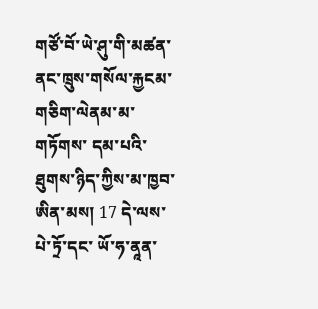གཙོ་བོ་ཡེ་ཤུ་གི་མཚན་ནང་ཁྲུས་གསོལ་རྐྱངམ་གཅིག་ལེནམ་མ་གཏོགས་ དམ་པའི་ཐུགས་ཉིད་ཀྱིས་མ་ཁྱབ་ཨིན་མས། 17 དེ་ལས་ པེ་ཏྲོ་དང་ ཡོ་ཧ་ནཱན་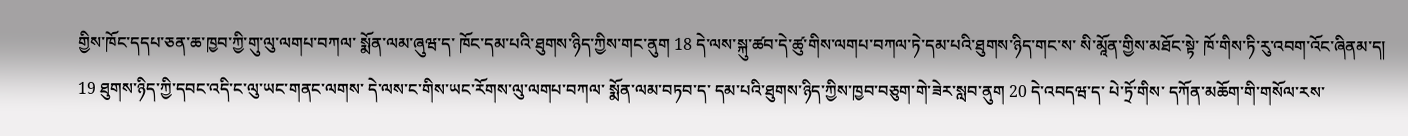གྱིས་ཁོང་དདཔ་ཅན་ཆ་ཁྱབ་ཀྱི་གུ་ལུ་ལགཔ་བཀལ་ སྨོན་ལམ་ཞུཝ་ད་ ཁོང་དམ་པའི་ཐུགས་ཉིད་ཀྱིས་གང་ནུག 18 དེ་ལས་སྐུ་ཚབ་དེ་ཚུ་གིས་ལགཔ་བཀལ་ཏེ་དམ་པའི་ཐུགས་ཉིད་གང་ས་ སི་མཱོན་གྱིས་མཐོང་སྟེ་ ཁོ་གིས་ཏི་རུ་འབག་འོང་ཞིནམ་ད། 19 ཐུགས་ཉིད་ཀྱི་དབང་འདི་ང་ལུ་ཡང་གནང་ལགས་ དེ་ལས་ང་གིས་ཡང་རོགས་ལུ་ལགཔ་བཀལ་ སྨོན་ལམ་བཏབ་ད་ དམ་པའི་ཐུགས་ཉིད་ཀྱིས་ཁྱབ་བཅུག་གེ་ཟེར་སླབ་ནུག 20 དེ་འབདཝ་ད་ པེ་ཏྲོ་གིས་ དཀོན་མཆོག་གི་གསོལ་རས་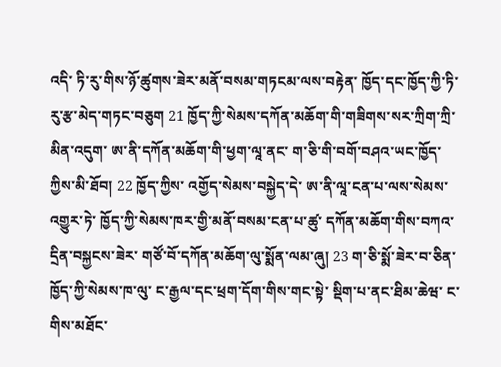འདི་ ཏི་རུ་གིས་ཉོ་ཚུགས་ཟེར་མནོ་བསམ་གཏངམ་ལས་བརྟེན་ ཁྱོད་དང་ཁྱོད་ཀྱི་ཏི་རུ་རྩ་མེད་གཏང་བཅུག 21 ཁྱོད་ཀྱི་སེམས་དཀོན་མཆོག་གི་གཟིགས་སར་ཀྲིག་ཀྲི་མིན་འདུག་ ཨ་ནི་དཀོན་མཆོག་གི་ཕྱག་ལཱ་ནང་ ག་ཅི་གི་བགོ་བཤའ་ཡང་ཁྱོད་ཀྱིས་མི་ཐོབ། 22 ཁྱོད་ཀྱིས་ འགྱོད་སེམས་བསྐྱེད་དེ་ ཨ་ནི་ལཱ་ངན་པ་ལས་སེམས་འགྱུར་ཏེ་ ཁྱོད་ཀྱི་སེམས་ཁར་གྱི་མནོ་བསམ་ངན་པ་ཚུ་ དཀོན་མཆོག་གིས་བཀའ་དྲིན་བསྐྱངས་ཟེར་ གཙོ་བོ་དཀོན་མཆོག་ལུ་སྨོན་ལམ་ཞུ། 23 ག་ཅི་སྨོ་ཟེར་བ་ཅིན་ ཁྱོད་ཀྱི་སེམས་ཁ་ལུ་ ང་རྒྱལ་དང་ཕྲག་དོག་གིས་གང་སྟེ་ སྡིག་པ་ནང་ཐིམ་ཆེཝ་ ང་གིས་མཐོང་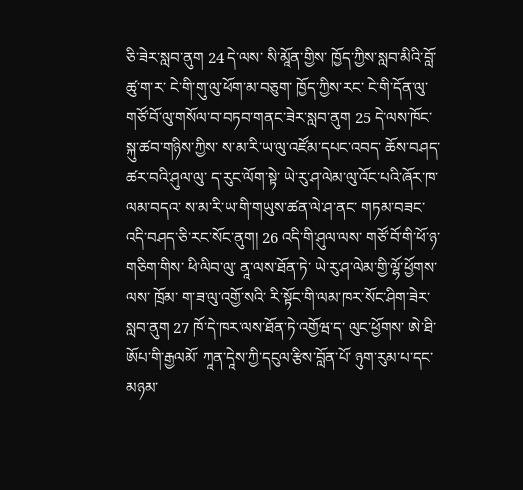ཅི་ཟེར་སླབ་ནུག 24 དེ་ལས་ སི་མཱོན་གྱིས་ ཁྱོད་ཀྱིས་སླབ་མིའི་བློ་ཚུ་ག་ར་ ངེ་གི་གུ་ལུ་ཕོག་མ་བཅུག་ ཁྱོད་ཀྱིས་རང་ ངེ་གི་དོན་ལུ་གཙོ་བོ་ལུ་གསོལ་བ་བཏབ་གནང་ཟེར་སླབ་ནུག 25 དེ་ལས་ཁོང་སྐུ་ཚབ་གཉིས་ཀྱིས་ ས་མ་རི་ཡ་ལུ་འཛོམ་དཔང་འབད་ ཆོས་བཤད་ཚར་བའི་ཤུལ་ལུ་ ད་རུང་ལོག་སྟེ་ ཡེ་རུ་ཤ་ལེམ་ལུ་འོང་པའི་ཞོར་ཁ་ ལམ་བདའ་ ས་མ་རི་ཡ་གི་གཡུས་ཚན་ལེ་ཤ་ནང་ གཏམ་བཟང་འདི་བཤད་ཅི་རང་སོང་ནུག། 26 འདི་གི་ཤུལ་ལས་ གཙོ་བོ་གི་ཕོ་ཉ་གཅིག་གིས་ ཕི་ལིབ་ལུ་ ནཱ་ལས་ཐོན་ཏེ་ ཡེ་རུ་ཤ་ལེམ་གྱི་ལྷོ་ཕྱོགས་ལས་ ཁྲོམ་ ག་ཟ་ལུ་འགྱོ་སའི་ རི་སྟོང་གི་ལམ་ཁར་སོང་ཤིག་ཟེར་སླབ་ནུག 27 ཁོ་དེ་ཁར་ལས་ཐོན་ཏེ་འགྱོཝ་ད་ ལུང་ཕྱོགས་ ཨེ་ཐི་ཨོཔ་གི་རྒྱལམོ་ ཀཱན་དཱེས་ཀྱི་དངུལ་རྩིས་བློན་པོ་ ཉུག་རུམ་པ་དང་མཉམ་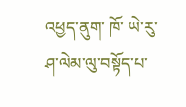འཕྱད་ནུག་ ཁོ་ ཡེ་རུ་ཤ་ལེམ་ལུ་བསྟོད་པ་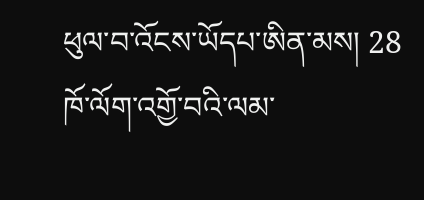ཕུལ་བ་འོངས་ཡོདཔ་ཨིན་མས། 28 ཁོ་ལོག་འགྱོ་བའི་ལམ་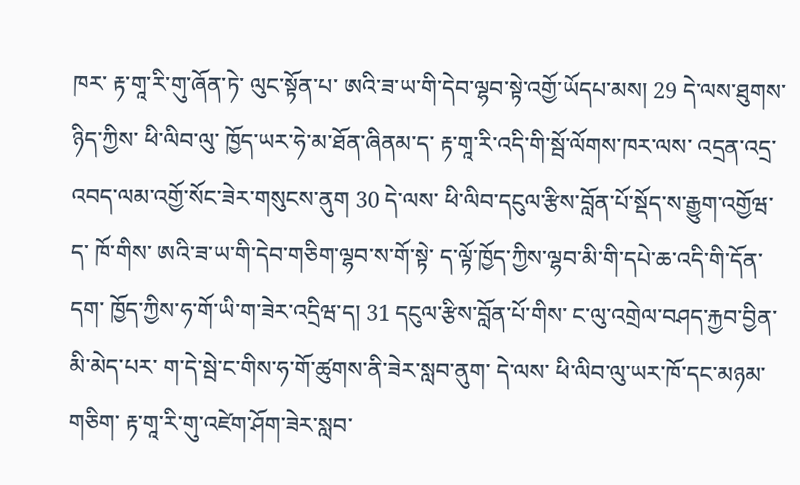ཁར་ རྟ་གཱ་རི་གུ་ཞོན་ཏེ་ ལུང་སྟོན་པ་ ཨའི་ཟ་ཡ་གི་དེབ་ལྷབ་སྟེ་འགྱོ་ཡོདཔ་མས། 29 དེ་ལས་ཐུགས་ཉིད་ཀྱིས་ ཕི་ལིབ་ལུ་ ཁྱོད་ཡར་ཧེ་མ་ཐོན་ཞིནམ་ད་ རྟ་གཱ་རི་འདི་གི་སྦོ་ལོགས་ཁར་ལས་ འདྲན་འདྲ་འབད་ལམ་འགྱོ་སོང་ཟེར་གསུངས་ནུག 30 དེ་ལས་ ཕི་ལིབ་དངུལ་རྩིས་བློན་པོ་སྡོད་ས་རྒྱུག་འགྱོཝ་ད་ ཁོ་གིས་ ཨའི་ཟ་ཡ་གི་དེབ་གཅིག་ལྷབ་ས་གོ་སྟེ་ ད་ལྟོ་ཁྱོད་ཀྱིས་ལྷབ་མི་གི་དཔེ་ཆ་འདི་གི་དོན་དག་ ཁྱོད་ཀྱིས་ཧ་གོ་ཡི་ག་ཟེར་འདྲིཝ་ད། 31 དངུལ་རྩིས་བློན་པོ་གིས་ ང་ལུ་འགྲེལ་བཤད་རྐྱབ་བྱིན་མི་མེད་པར་ ག་དེ་སྦེ་ང་གིས་ཧ་གོ་ཚུགས་ནི་ཟེར་སླབ་ནུག་ དེ་ལས་ ཕི་ལིབ་ལུ་ཡར་ཁོ་དང་མཉམ་གཅིག་ རྟ་གཱ་རི་གུ་འཛེག་ཤོག་ཟེར་སླབ་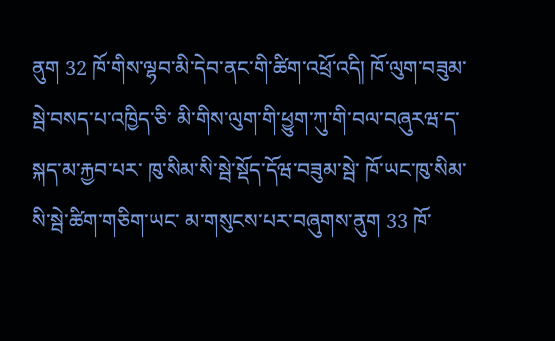ནུག 32 ཁོ་གིས་ལྷབ་མི་དེབ་ནང་གི་ཚིག་འཕྲོ་འདི། ཁོ་ལུག་བཟུམ་སྦེ་བསད་པ་འཁྱིད་ཅི་ མི་གིས་ལུག་གི་ཕྱུག་ཀུ་གི་བལ་བཞུརཝ་ད་ སྐད་མ་རྐྱབ་པར་ ཁུ་སིམ་སི་སྦེ་སྡོད་དོཝ་བཟུམ་སྦེ་ ཁོ་ཡང་ཁུ་སིམ་སི་སྦེ་ཚིག་གཅིག་ཡང་ མ་གསུངས་པར་བཞུགས་ནུག 33 ཁོ་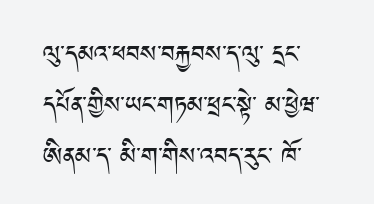ལུ་དམའ་ཕབས་བརྐྱབས་ད་ལུ་ དྲང་དཔོན་གྱིས་ཡང་གཏམ་ཕྲང་སྟེ་ མ་ཕྱེཝ་ཨིནམ་ད་ མི་ག་གིས་འབད་རུང་ ཁོ་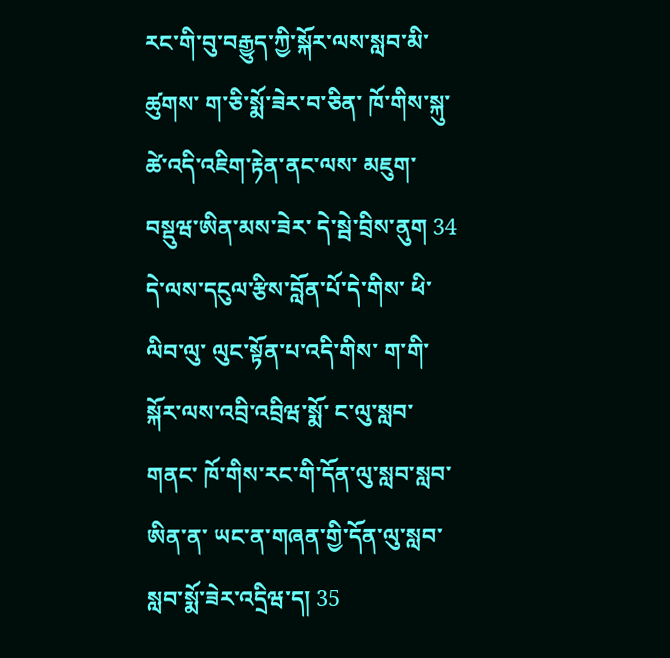རང་གི་བུ་བརྒྱུད་ཀྱི་སྐོར་ལས་སླབ་མི་ཚུགས་ ག་ཅི་སྨོ་ཟེར་བ་ཅིན་ ཁོ་གིས་སྐུ་ཚེ་འདི་འཇིག་རྟེན་ནང་ལས་ མཇུག་བསྡུཝ་ཨིན་མས་ཟེར་ དེ་སྦེ་བྲིས་ནུག 34 དེ་ལས་དངུལ་རྩིས་བློན་པོ་དེ་གིས་ ཕི་ལིབ་ལུ་ ལུང་སྟོན་པ་འདི་གིས་ ག་གི་སྐོར་ལས་འབྲི་འབྲིཝ་སྨོ་ ང་ལུ་སླབ་གནང་ ཁོ་གིས་རང་གི་དོན་ལུ་སླབ་སླབ་ཨིན་ན་ ཡང་ན་གཞན་གྱི་དོན་ལུ་སླབ་སླབ་སྨོ་ཟེར་འདྲིཝ་ད། 35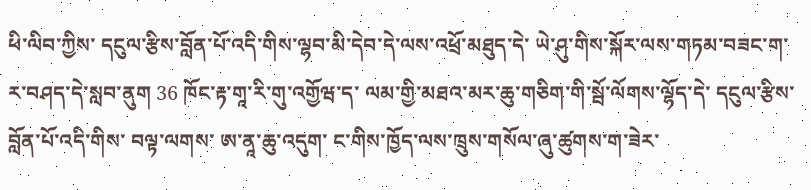ཕི་ལིབ་ཀྱིས་ དངུལ་རྩིས་བློན་པོ་འདི་གིས་ལྷབ་མི་དེབ་དེ་ལས་འཕྲོ་མཐུད་དེ་ ཡེ་ཤུ་གིས་སྐོར་ལས་གཏམ་བཟང་ག་ར་བཤད་དེ་སླབ་ནུག 36 ཁོང་རྟ་གཱ་རི་གུ་འགྱོཝ་ད་ ལམ་གྱི་མཐའ་མར་ཆུ་གཅིག་གི་སྦོ་ལོགས་ལྷོད་དེ་ དངུལ་རྩིས་བློན་པོ་འདི་གིས་ བལྟ་ལགས་ ཨ་ནཱ་ཆུ་འདུག་ ང་གིས་ཁྱོད་ལས་ཁྲུས་གསོལ་ཞུ་ཚུགས་ག་ཟེར་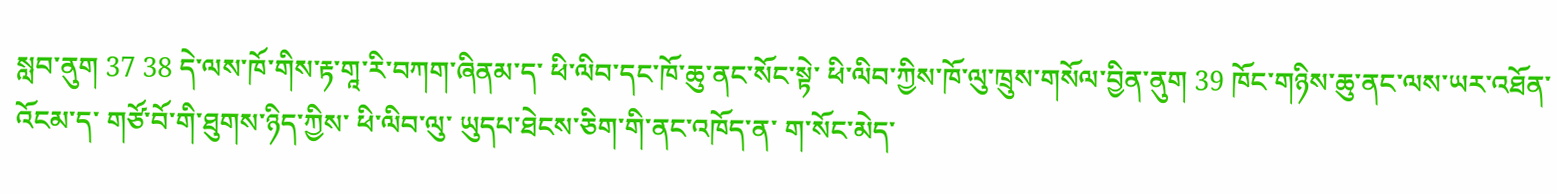སླབ་ནུག 37 38 དེ་ལས་ཁོ་གིས་རྟ་གཱ་རི་བཀག་ཞིནམ་ད་ ཕི་ལིབ་དང་ཁོ་ཆུ་ནང་སོང་སྟེ་ ཕི་ལིབ་ཀྱིས་ཁོ་ལུ་ཁྲུས་གསོལ་བྱིན་ནུག 39 ཁོང་གཉིས་ཆུ་ནང་ལས་ཡར་འཐོན་འོངམ་ད་ གཙོ་བོ་གི་ཐུགས་ཉིད་ཀྱིས་ ཕི་ལིབ་ལུ་ ཡུདཔ་ཐེངས་ཅིག་གི་ནང་འཁོད་ན་ ག་སོང་མེད་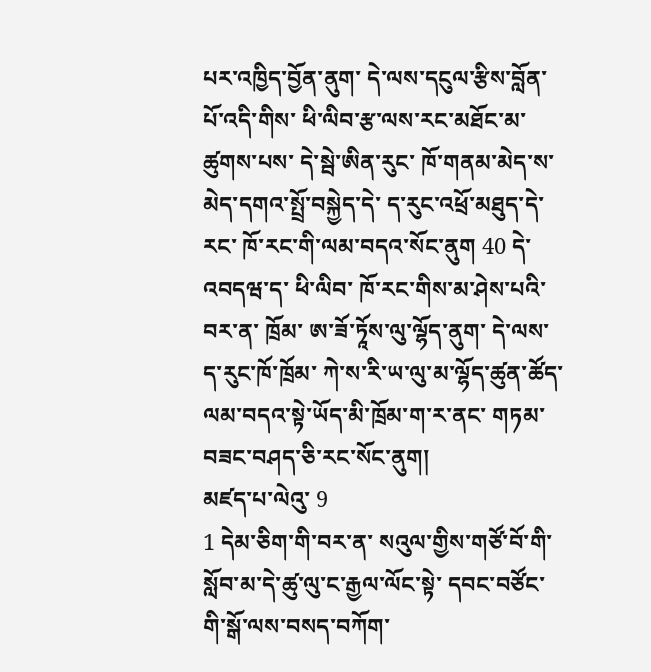པར་འཁྱིད་བྱོན་ནུག་ དེ་ལས་དངུལ་རྩིས་བློན་པོ་འདི་གིས་ ཕི་ལིབ་རྩ་ལས་རང་མཐོང་མ་ཚུགས་པས་ དེ་སྦེ་ཨིན་རུང་ ཁོ་གནམ་མེད་ས་མེད་དགའ་སྤྲོ་བསྐྱེད་དེ་ ད་རུང་འཕྲོ་མཐུད་དེ་རང་ ཁོ་རང་གི་ལམ་བདའ་སོང་ནུག 40 དེ་འབདཝ་ད་ ཕི་ལིབ་ ཁོ་རང་གིས་མ་ཤེས་པའི་བར་ན་ ཁྲོམ་ ཨ་ཟོ་ཏཱོས་ལུ་ལྷོད་ནུག་ དེ་ལས་ད་རུང་ཁོ་ཁྲོམ་ ཀེ་ས་རི་ཡ་ལུ་མ་ལྷོད་ཚུན་ཚོད་ ལམ་བདའ་སྟེ་ཡོད་མི་ཁྲོམ་ག་ར་ནང་ གཏམ་བཟང་བཤད་ཅི་རང་སོང་ནུག།
མཛད་པ་ལེའུ་ 9
1 དེམ་ཅིག་གི་བར་ན་ སའུལ་གྱིས་གཙོ་བོ་གི་སློབ་མ་དེ་ཚུ་ལུ་ང་རྒྱལ་ལོང་སྟེ་ དབང་བཙོང་གི་སྒོ་ལས་བསད་བཀོག་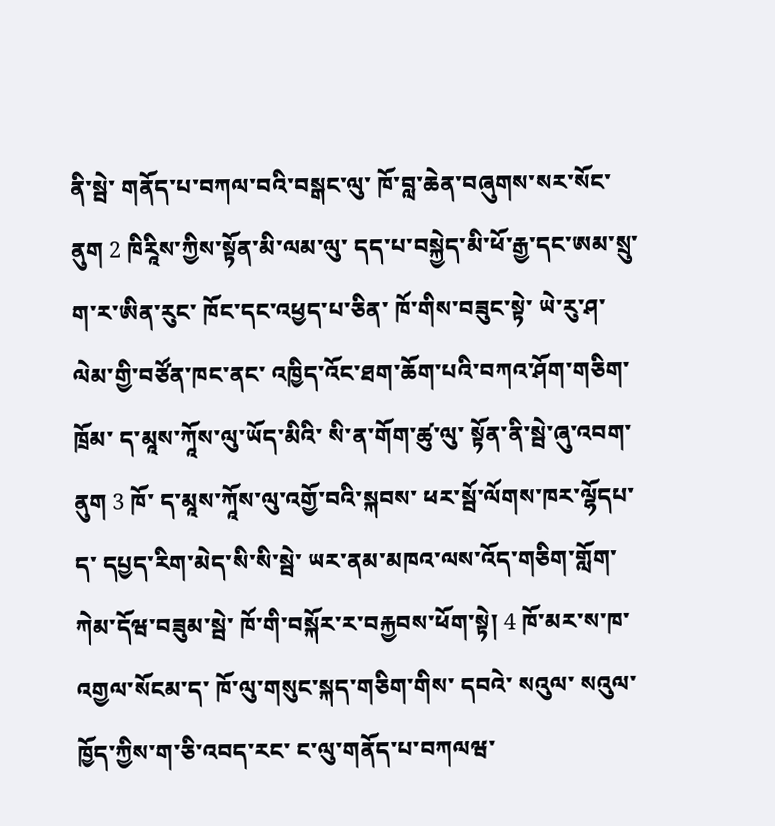ནི་སྦེ་ གནོད་པ་བཀལ་བའི་བསྒང་ལུ་ ཁོ་བླ་ཆེན་བཞུགས་སར་སོང་ནུག 2 ཁིརཱིས་ཀྱིས་སྟོན་མི་ལམ་ལུ་ དད་པ་བསྐྱེད་མི་ཕོ་རྒྱ་དང་ཨམ་སྲུ་ག་ར་ཨིན་རུང་ ཁོང་དང་འཕྱད་པ་ཅིན་ ཁོ་གིས་བཟུང་སྟེ་ ཡེ་རུ་ཤ་ལེམ་གྱི་བཙོན་ཁང་ནང་ འཁྱིད་འོང་ཐག་ཆོག་པའི་བཀའ་ཤོག་གཅིག་ ཁྲོམ་ ད་མཱས་ཀཱོས་ལུ་ཡོད་མིའི་ སི་ན་གོག་ཚུ་ལུ་ སྟོན་ནི་སྦེ་ཞུ་འབག་ནུག 3 ཁོ་ ད་མཱས་ཀཱོས་ལུ་འགྱོ་བའི་སྐབས་ ཕར་སྦོ་ལོགས་ཁར་ལྷོདཔ་ད་ དཔྱད་རིག་མེད་སི་སི་སྦེ་ ཡར་ནམ་མཁའ་ལས་འོད་གཅིག་གློག་ཀེམ་དོཝ་བཟུམ་སྦེ་ ཁོ་གི་བསྐོར་ར་བརྐྱབས་ཕོག་སྟེ། 4 ཁོ་མར་ས་ཁ་འགྱལ་སོངམ་ད་ ཁོ་ལུ་གསུང་སྐད་གཅིག་གིས་ དབའེ་ སའུལ་ སའུལ་ ཁྱོད་ཀྱིས་ག་ཅི་འབད་རང་ ང་ལུ་གནོད་པ་བཀལཝ་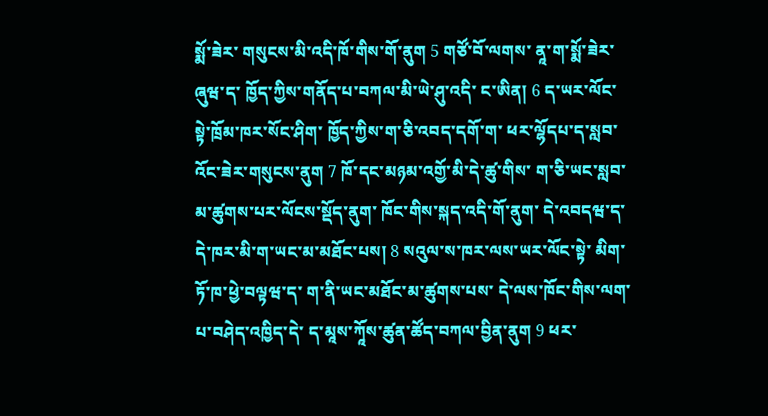སྨོ་ཟེར་ གསུངས་མི་འདི་ཁོ་གིས་གོ་ནུག 5 གཙོ་བོ་ལགས་ ནཱ་ག་སྨོ་ཟེར་ཞུཝ་ད་ ཁྱོད་ཀྱིས་གནོད་པ་བཀལ་མི་ཡེ་ཤུ་འདི་ ང་ཨིན། 6 ད་ཡར་ལོང་སྟེ་ཁྲོམ་ཁར་སོང་ཤིག་ ཁྱོད་ཀྱིས་ག་ཅི་འབད་དགོ་ག་ ཕར་ལྷོདཔ་ད་སླབ་འོང་ཟེར་གསུངས་ནུག 7 ཁོ་དང་མཉམ་འགྱོ་མི་དེ་ཚུ་གིས་ ག་ཅི་ཡང་སླབ་མ་ཚུགས་པར་ལོངས་སྡོད་ནུག་ ཁོང་གིས་སྐད་འདི་གོ་ནུག་ དེ་འབདཝ་ད་ དེ་ཁར་མི་ག་ཡང་མ་མཐོང་པས། 8 སའུལ་ས་ཁར་ལས་ཡར་ལོང་སྟེ་ མིག་ཏོ་ཁ་ཕྱེ་བལྟཝ་ད་ ག་ནི་ཡང་མཐོང་མ་ཚུགས་པས་ དེ་ལས་ཁོང་གིས་ལག་པ་བཤེད་འཁྱིད་དེ་ ད་མཱས་ཀཱོས་ཚུན་ཚོད་བཀལ་བྱིན་ནུག 9 ཕར་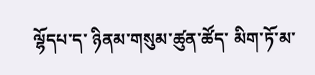ལྷོདཔ་ད་ ཉིནམ་གསུམ་ཚུན་ཚོད་ མིག་ཏོ་མ་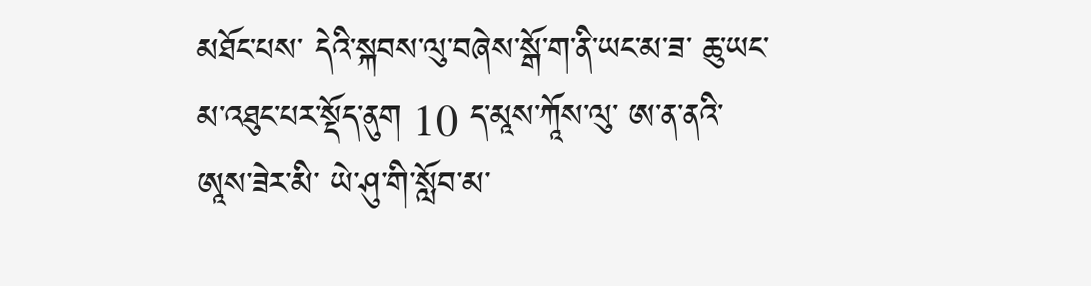མཐོང་པས་ དེའི་སྐབས་ལུ་བཞེས་སྒོ་ག་ནི་ཡང་མ་ཟ་ ཆུ་ཡང་མ་འཐུང་པར་སྡོད་ནུག 10 ད་མཱས་ཀཱོས་ལུ་ ཨ་ན་ནའི་ཨཱས་ཟེར་མི་ ཡེ་ཤུ་གི་སློབ་མ་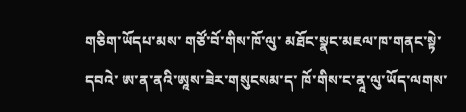གཅིག་ཡོདཔ་མས་ གཙོ་བོ་གིས་ཁོ་ལུ་ མཐོང་སྣང་མཇལ་ཁ་གནང་སྟེ་ དབའེ་ ཨ་ན་ནའི་ཨཱས་ཟེར་གསུངསམ་ད་ ཁོ་གིས་ང་ནཱ་ལུ་ཡོད་ལགས་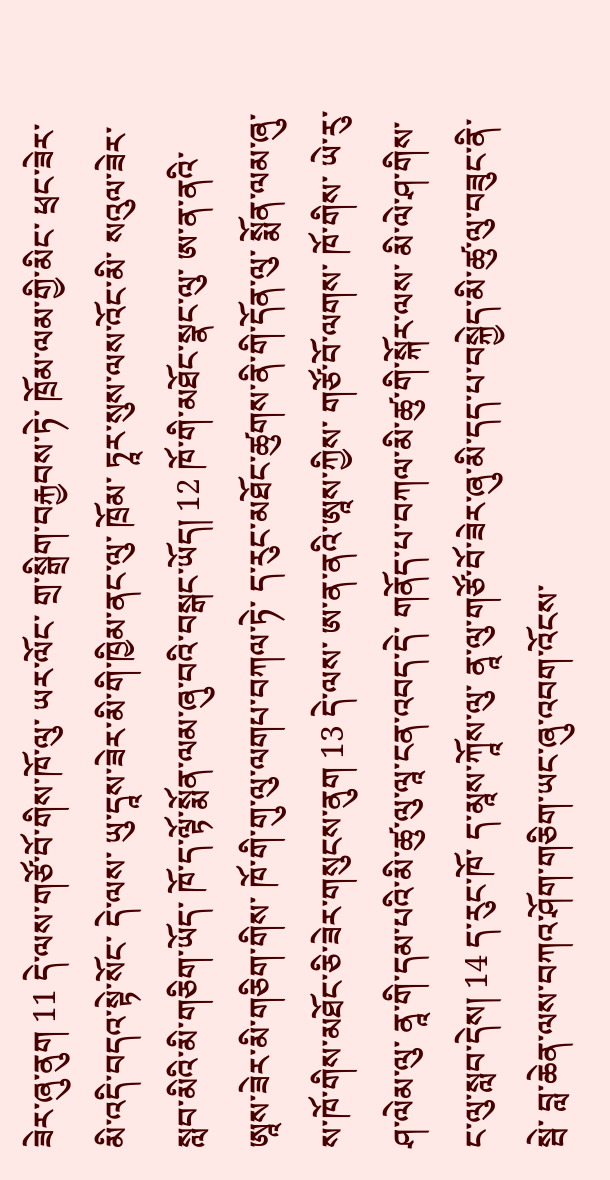ཟེར་ཞུ་ནུག 11 དེ་ལས་གཙོ་བོ་གིས་ཁོ་ལུ་ ཡར་ལོང་ གྲ་སྒྲིག་བརྐྱབས་ཏེ་ ཁྲོམ་ལམ་གྱི་མིང་ ཕྲང་ཟེར་མི་འདི་བདའ་སྟེ་སོང་ དེ་ལས་ ཡུ་དཱས་ཟེར་མི་གི་ཁྱིམ་ནང་ལུ་ ཁྲོམ་ ཏཱར་སུས་ལས་འོང་མི་ སའུལ་ཟེར་སླབ་མིའི་མི་གཅིག་ཡོད་ ཁོ་ད་ལྟོ་སྨོན་ལམ་ཞུ་བའི་བསྒང་ཡོད། 12 ཁོ་གི་མཐོང་སྣང་ལུ་ ཨ་ན་ནའི་ཨཱས་ཟེར་མི་གཅིག་གིས་ ཁོ་གི་གུ་ལུ་ལགཔ་བཀལ་ཏེ་ ད་རུང་མཐོང་ཚུགས་ནི་གི་དོན་ལུ་ སྨོན་ལམ་ཞུ་ས་ཁོ་གིས་མཐོང་ཅི་ཟེར་གསུངས་ནུག 13 དེ་ལས་ ཨ་ན་ནའི་ཨཱས་ཀྱིས་ གཙོ་བོ་ལགས་ ཁོ་གིས་ ཡེ་རུ་ཤ་ལེམ་ལུ་ ནཱ་གི་དམ་པའི་མི་ཚུ་ལུ་ལཱ་ངན་འབད་དེ་ གནོད་པ་བཀལ་མི་ཚུ་གི་སྐོར་ལས་ མི་ལེ་ཤ་གིས་ང་ལུ་སླབ་དེས། 14 ད་རུང་ཁོ་ ད་མཱས་ཀཱོས་ལུ་ ནཱ་ལུ་གཙོ་བོ་ཟེར་ཞུ་མི་དད་པ་བསྐྱེད་མི་ཚུ་ལུ་བཟུང་ནི་སྦེ་ བླ་ཆེན་ལས་བཀའ་ཤོག་གཅིག་ཡང་ཞུ་འབག་འོངས་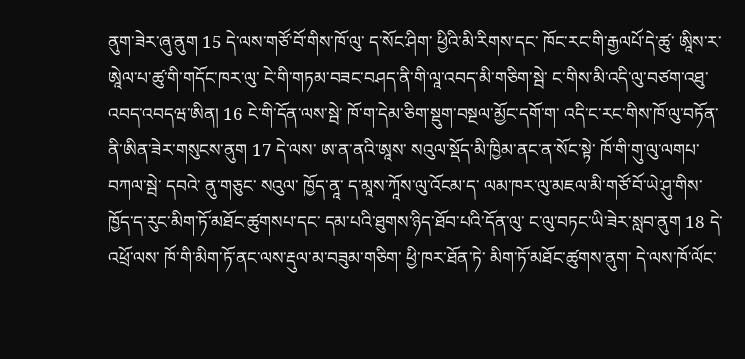ནུག་ཟེར་ཞུ་ནུག 15 དེ་ལས་གཙོ་བོ་གིས་ཁོ་ལུ་ ད་སོང་ཤིག་ ཕྱིའི་མི་རིགས་དང་ ཁོང་རང་གི་རྒྱལཔོ་དེ་ཚུ་ ཨཱིས་ར་ཨཱེལ་པ་ཚུ་གི་གདོང་ཁར་ལུ་ ངེ་གི་གཏམ་བཟང་བཤད་ནི་གི་ལཱ་འབད་མི་གཅིག་སྦེ་ ང་གིས་མི་འདི་ལུ་བཙག་འཐུ་འབད་འབདཝ་ཨིན། 16 ངེ་གི་དོན་ལས་སྦེ་ ཁོ་ག་དེམ་ཅིག་སྡུག་བསྔལ་མྱོང་དགོ་ག་ འདི་ང་རང་གིས་ཁོ་ལུ་བཏོན་ནི་ཨིན་ཟེར་གསུངས་ནུག 17 དེ་ལས་ ཨ་ན་ནའི་ཨཱས་ སའུལ་སྡོད་མི་ཁྱིམ་ནང་ན་སོང་སྟེ་ ཁོ་གི་གུ་ལུ་ལགཔ་བཀལ་སྦེ་ དབའེ་ ནུ་གཅུང་ སའུལ་ ཁྱོད་ནཱ་ ད་མཱས་ཀཱོས་ལུ་འོངམ་ད་ ལམ་ཁར་ལུ་མཇལ་མི་གཙོ་བོ་ཡེ་ཤུ་གིས་ ཁྱོད་ད་རུང་མིག་ཏོ་མཐོང་ཚུགསཔ་དང་ དམ་པའི་ཐུགས་ཉིད་ཐོབ་པའི་དོན་ལུ་ ང་ལུ་བཏང་ཡི་ཟེར་སླབ་ནུག 18 དེ་འཕྲོ་ལས་ ཁོ་གི་མིག་ཏོ་ནང་ལས་རྡུལ་མ་བཟུམ་གཅིག་ ཕྱི་ཁར་ཐོན་ཏེ་ མིག་ཏོ་མཐོང་ཚུགས་ནུག་ དེ་ལས་ཁོ་ལོང་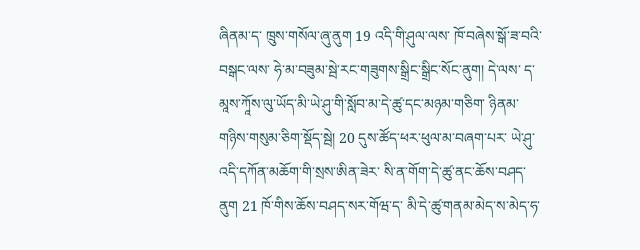ཞིནམ་ད་ ཁྲུས་གསོལ་ཞུ་ནུག 19 འདི་གི་ཤུལ་ལས་ ཁོ་བཞེས་སྒོ་ཟ་བའི་བསྒང་ལས་ ཧེ་མ་བཟུམ་སྦེ་རང་གཟུགས་སྒྲིང་སྒྲིང་སོང་ནུག། དེ་ལས་ ད་མཱས་ཀཱོས་ལུ་ཡོད་མི་ཡེ་ཤུ་གི་སློབ་མ་དེ་ཚུ་དང་མཉམ་གཅིག་ ཉིནམ་གཉིས་གསུམ་ཅིག་སྡོད་སྦེ། 20 དུས་ཚོད་ཕར་ཕུལ་མ་བཞག་པར་ ཡེ་ཤུ་འདི་དཀོན་མཆོག་གི་སྲས་ཨིན་ཟེར་ སི་ན་གོག་དེ་ཚུ་ནང་ཆོས་བཤད་ནུག 21 ཁོ་གིས་ཆོས་བཤད་སར་གོཝ་ད་ མི་དེ་ཚུ་གནམ་མེད་ས་མེད་ཧ་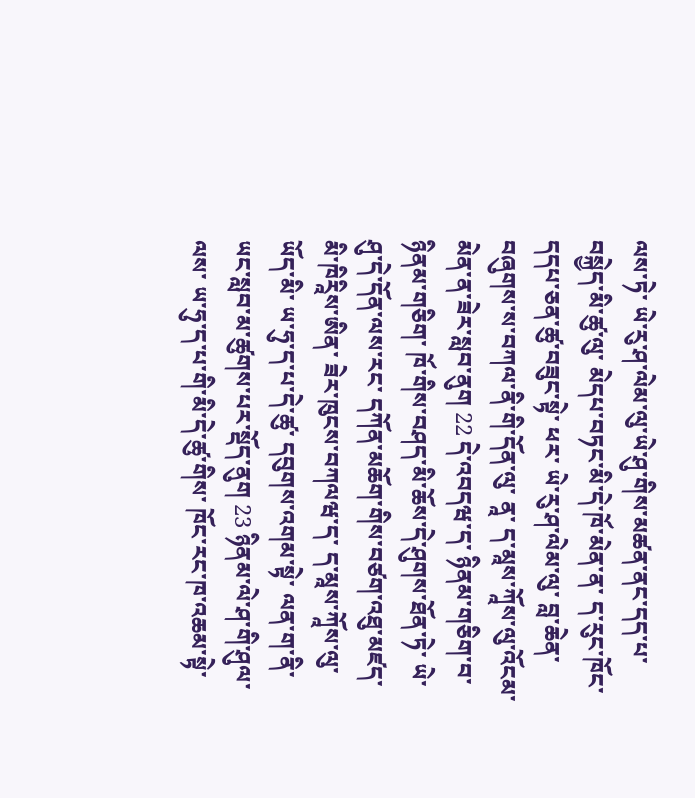ལས་ཏེ་ ཡེ་རུ་ཤ་ལེམ་ལུ་ཡེ་ཤུ་གིས་མཚན་ནང་དད་པ་བསྐྱེད་མི་ཚུ་ལུ་ མེདཔ་བཏང་མི་དེ་ཁོ་མེན་ན་ ད་རུང་ཁོང་དདཔ་ཅན་ཚུ་བཟུང་སྟེ་ ཕར་ ཡེ་རུ་ཤ་ལེམ་ལུ་ བླ་ཆེན་བཞུགས་ས་བཀལ་ནི་གི་དོན་ལུ་ ནཱ་ ད་མཱས་ཀཱོས་ལུ་འོངམ་མེན་ན་ཟེར་སླབ་ནུག 22 དེ་འབདཝ་ད་ ཉིནམ་གཅིག་བ་ཉིནམ་གཅིག་ ཁོ་གིས་བཤད་མི་ཆོས་དེ་ཤུགས་ཐོན་ཏེ་ ཡེ་ཤུ་དེ་དོན་ལས་རང་ དཀོན་མཆོག་གིས་བཙག་འཐུ་མཛད་མི་ཁིརཱིས་ཨིན་ ཟེར་ཁུངས་བཀལཝ་ད་ ད་མཱས་ཀཱོས་ལུ་ཡོད་མི་ ཡ་ཧུ་ད་པ་དེ་ཚུ་ དབུགས་འགམ་སྟེ་ ལན་ག་ནི་ཡང་སླབ་མ་ཚུགས་པར་སྡོད་ནུག 23 ཉིནམ་ལེ་ཤ་གི་ཤུལ་ལས་ ཡ་ཧུ་ད་པ་གི་མི་དེ་ཚུ་གིས་ ཁོང་རང་ཁ་འཆམ་སྟེ་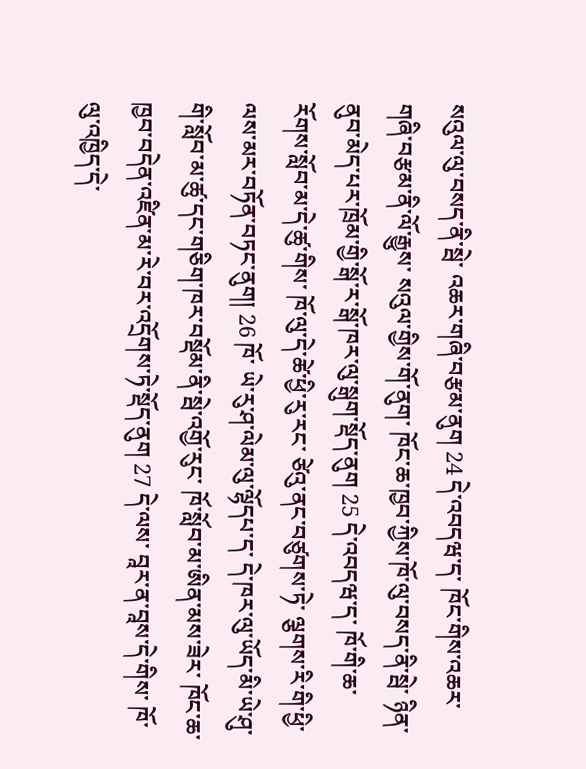སའུལ་ལུ་བསད་ནི་སྦེ་ འཆར་གཞི་བརྩམ་ནུག 24 དེ་འབདཝ་ད་ ཁོང་གིས་འཆར་གཞི་བརྩམ་ནི་ལོ་རྒྱུས་ སའུལ་གྱིས་གོ་ནུག་ ཁོང་ཆ་ཁྱབ་ཀྱིས་ཁོ་ལུ་བསད་ནི་སྦེ་ ཉིན་ནུབ་མེད་པར་ཁྲོམ་གྱི་སྒོ་ར་སྒོ་ཁར་ལུ་སྒུག་སྡོད་ནུག 25 དེ་འབདཝ་ད་ ཁོ་གི་ཆ་རོགས་སློབ་མ་དེ་ཚུ་གིས་ ཁོ་ལུ་དེ་ཚེ་ཕྱི་རུ་རང་ ཙེའུ་ནང་བཙུགས་ཏེ་ ལྕགས་རི་གི་ཕྱི་ལས་མར་བཏོན་བཏང་ནུག། 26 ཁོ་ ཡེ་རུ་ཤ་ལེམ་ལུ་ལྷོདཔ་ད་ དེ་ཁར་ལུ་ཡོད་མི་ཡེ་ཤུ་གི་སློབ་མ་ཚུ་དང་གཅིག་ཁར་བསྡོམ་ནི་སྦེ་འགྱོ་རུང་ ཁོ་སློབ་མ་ཨིན་མས་ཟེར་ ཁོང་ཆ་ཁྱབ་བདེན་འཛིན་མ་རེ་བར་འདྲོགས་ཏེ་སྡོད་ནུག 27 དེ་ལས་ བཱར་ན་བཱས་དེ་གིས་ ཁོ་ལུ་འཁྱིད་དེ་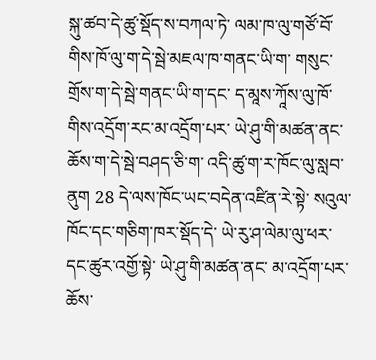སྐུ་ཚབ་དེ་ཚུ་སྡོད་ས་བཀལ་ཏེ་ ལམ་ཁ་ལུ་གཙོ་བོ་གིས་ཁོ་ལུ་ག་དེ་སྦེ་མཇལ་ཁ་གནང་ཡི་ག་ གསུང་གྲོས་ག་དེ་སྦེ་གནང་ཡི་ག་དང་ ད་མཱས་ཀཱོས་ལུ་ཁོ་གིས་འདྲོག་རང་མ་འདྲོག་པར་ ཡེ་ཤུ་གི་མཚན་ནང་ཆོས་ག་དེ་སྦེ་བཤད་ཅི་ག་ འདི་ཚུ་ག་ར་ཁོང་ལུ་སླབ་ནུག 28 དེ་ལས་ཁོང་ཡང་བདེན་འཛིན་རེ་སྟེ་ སའུལ་ཁོང་དང་གཅིག་ཁར་སྡོད་དེ་ ཡེ་རུ་ཤ་ལེམ་ལུ་ཕར་དང་ཚུར་འགྱོ་སྟེ་ ཡེ་ཤུ་གི་མཚན་ནང་ མ་འདྲོག་པར་ ཆོས་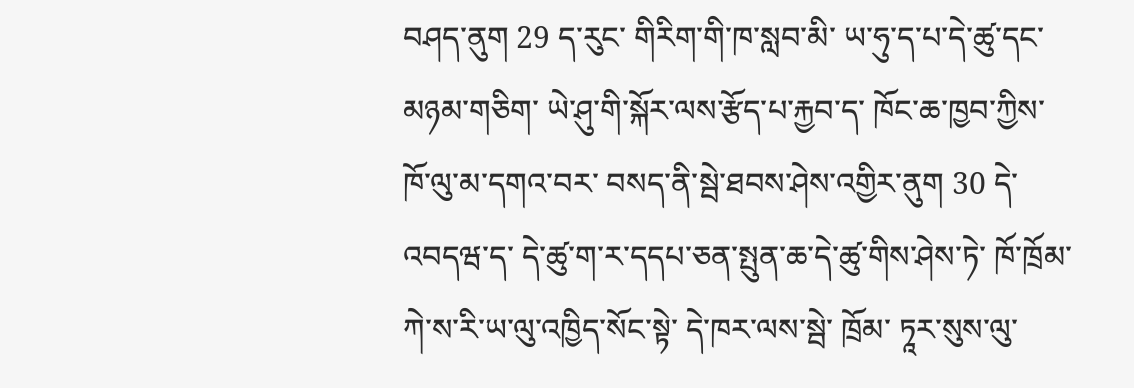བཤད་ནུག 29 ད་རུང་ གིརིག་གི་ཁ་སླབ་མི་ ཡ་ཧུ་ད་པ་དེ་ཚུ་དང་མཉམ་གཅིག་ ཡེ་ཤུ་གི་སྐོར་ལས་རྩོད་པ་རྐྱབ་ད་ ཁོང་ཆ་ཁྱབ་ཀྱིས་ཁོ་ལུ་མ་དགའ་བར་ བསད་ནི་སྦེ་ཐབས་ཤེས་འགྱིར་ནུག 30 དེ་འབདཝ་ད་ དེ་ཚུ་ག་ར་དདཔ་ཅན་སྤུན་ཆ་དེ་ཚུ་གིས་ཤེས་ཏེ་ ཁོ་ཁྲོམ་ ཀེ་ས་རི་ཡ་ལུ་འཁྱིད་སོང་སྟེ་ དེ་ཁར་ལས་སྦེ་ ཁྲོམ་ ཏཱར་སུས་ལུ་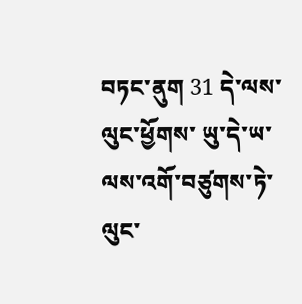བཏང་ནུག 31 དེ་ལས་ལུང་ཕྱོགས་ ཡུ་དེ་ཡ་ལས་འགོ་བཙུགས་ཏེ་ ལུང་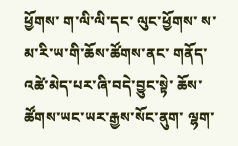ཕྱོགས་ ག་ལི་ལི་དང་ ལུང་ཕྱོགས་ ས་མ་རི་ཡ་གི་ཆོས་ཚོགས་ནང་ གནོད་འཚེ་མེད་པར་ཞི་བདེ་བྱུང་སྟེ་ ཆོས་ཚོགས་ཡང་ཡར་རྒྱས་སོང་ནུག་ ལྷག་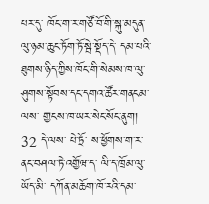པར་དུ་ ཁོང་ག་ར་གཙོ་བོ་གི་སྐུ་མདུན་ལུ་ཉམ་ཆུང་ཏོག་ཏོ་སྦེ་སྡོད་དེ་ དམ་པའི་ཐུགས་ཉིད་ཀྱིས་ཁོང་གི་སེམས་ཁ་ལུ་ ཤུགས་སྟོབས་དང་དགའ་ཚོར་གནངམ་ལས་ གྱངས་ཁ་ཡར་སེང་སོང་ནུག། 32 དེ་ལས་ པེ་ཏྲོ་ ས་ཕྱོགས་ག་ར་ནང་བཤལ་ཏེ་འགྱོཝ་ད་ ལི་ད་ཁྲོམ་ལུ་ཡོད་མི་ དཀོན་མཆོག་ཁོ་རའི་དམ་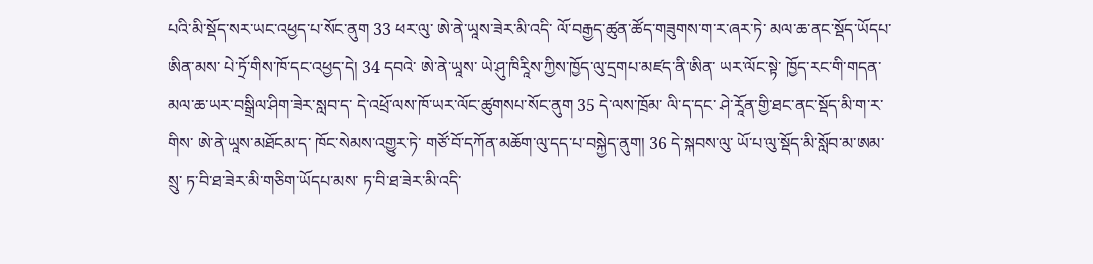པའི་མི་སྡོད་སར་ཡང་འཕྱད་པ་སོང་ནུག 33 ཕར་ལུ་ ཨེ་ནེ་ཡཱས་ཟེར་མི་འདི་ ལོ་བརྒྱད་ཚུན་ཚོད་གཟུགས་ག་ར་ཞར་ཏེ་ མལ་ཆ་ནང་སྡོད་ཡོདཔ་ཨིན་མས་ པེ་ཏྲོ་གིས་ཁོ་དང་འཕྱད་དེ། 34 དབའེ་ ཨེ་ནེ་ཡཱས་ ཡེ་ཤུ་ཁིརཱིས་ཀྱིས་ཁྱོད་ལུ་དྲགཔ་མཛད་ནི་ཨིན་ ཡར་ལོང་སྟེ་ ཁྱོད་རང་གི་གདན་མལ་ཆ་ཡར་བསྒྲིལ་ཤིག་ཟེར་སླབ་ད་ དེ་འཕྲོ་ལས་ཁོ་ཡར་ལོང་ཚུགསཔ་སོང་ནུག 35 དེ་ལས་ཁྲོམ་ ལི་ད་དང་ ཤེ་རཱོན་གྱི་ཐང་ནང་སྡོད་མི་ག་ར་གིས་ ཨེ་ནེ་ཡཱས་མཐོངམ་ད་ ཁོང་སེམས་འགྱུར་ཏེ་ གཙོ་བོ་དཀོན་མཆོག་ལུ་དད་པ་བསྐྱེད་ནུག། 36 དེ་སྐབས་ལུ་ ཡོ་པ་ལུ་སྡོད་མི་སློབ་མ་ཨམ་སྲུ་ ཏ་བི་ཐ་ཟེར་མི་གཅིག་ཡོདཔ་མས་ ཏ་བི་ཐ་ཟེར་མི་འདི་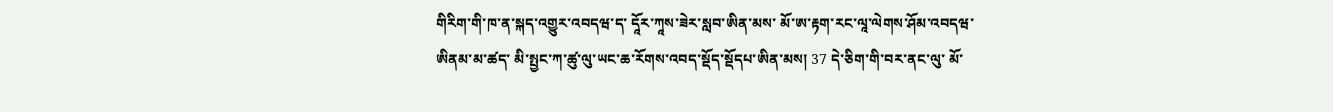གིརིག་གི་ཁ་ན་སྐད་འགྱུར་འབདཝ་ད་ དཱོར་ཀཱས་ཟེར་སླབ་ཨིན་མས་ མོ་ཨ་རྟག་རང་ལཱ་ལེགས་ཤོམ་འབདཝ་ཨིནམ་མ་ཚད་ མི་སྤྱང་ཀ་ཚུ་ལུ་ཡང་ཆ་རོགས་འབད་སྡོད་སྡོདཔ་ཨིན་མས། 37 དེ་ཅིག་གི་བར་ནང་ལུ་ མོ་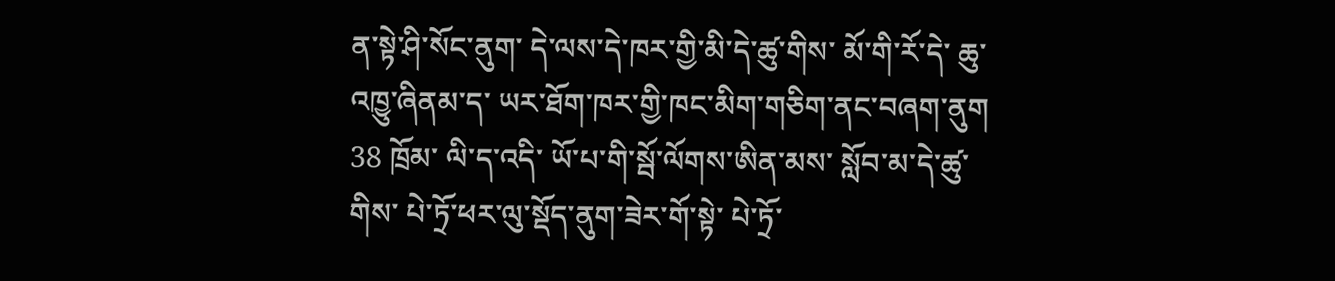ན་སྟེ་ཤི་སོང་ནུག་ དེ་ལས་དེ་ཁར་གྱི་མི་དེ་ཚུ་གིས་ མོ་གི་རོ་དེ་ ཆུ་འཁྱུ་ཞིནམ་ད་ ཡར་ཐོག་ཁར་གྱི་ཁང་མིག་གཅིག་ནང་བཞག་ནུག 38 ཁྲོམ་ ལི་ད་འདི་ ཡོ་པ་གི་སྦོ་ལོགས་ཨིན་མས་ སློབ་མ་དེ་ཚུ་གིས་ པེ་ཏྲོ་ཕར་ལུ་སྡོད་ནུག་ཟེར་གོ་སྟེ་ པེ་ཏྲོ་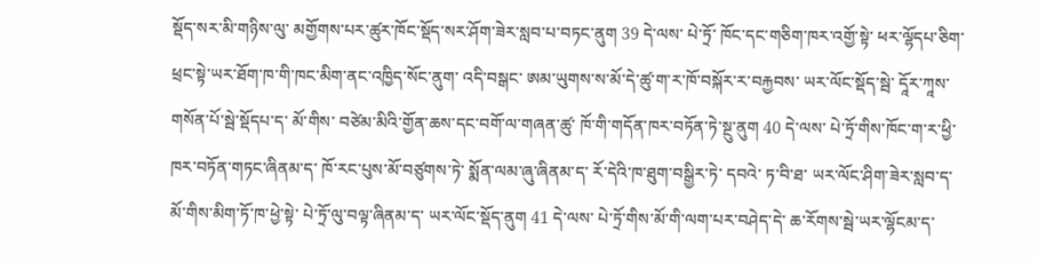སྡོད་སར་མི་གཉིས་ལུ་ མགྱོགས་པར་ཚུར་ཁོང་སྡོད་སར་ཤོག་ཟེར་སླབ་པ་བཏང་ནུག 39 དེ་ལས་ པེ་ཏྲོ་ ཁོང་དང་གཅིག་ཁར་འགྱོ་སྟེ་ ཕར་ལྷོདཔ་ཅིག་ ཕྲང་སྟེ་ཡར་ཐོག་ཁ་གི་ཁང་མིག་ནང་འཁྱིད་སོང་ནུག་ འདི་བསྒང་ ཨམ་ཡུགས་ས་མོ་དེ་ཚུ་ག་ར་ཁོ་བསྐོར་ར་བརྐྱབས་ ཡར་ལོང་སྡོད་སྦེ་ དཱོར་ཀཱས་གསོན་པོ་སྦེ་སྡོདཔ་ད་ མོ་གིས་ བཙེམ་མིའི་གྱོན་ཆས་དང་བགོ་ལ་གཞན་ཚུ་ ཁོ་གི་གདོན་ཁར་བཏོན་ཏེ་སྔུ་ནུག 40 དེ་ལས་ པེ་ཏྲོ་གིས་ཁོང་ག་ར་ཕྱི་ཁར་བཏོན་གཏང་ཞིནམ་ད་ ཁོ་རང་པུས་མོ་བཙུགས་ཏེ་ སྨོན་ལམ་ཞུ་ཞིནམ་ད་ རོ་དེའི་ཁ་ཐུག་བསྒྱིར་ཏེ་ དབའེ་ ཏ་བི་ཐ་ ཡར་ལོང་ཤིག་ཟེར་སླབ་ད་ མོ་གིས་མིག་ཏོ་ཁ་ཕྱེ་སྟེ་ པེ་ཏྲོ་ལུ་བལྟ་ཞིནམ་ད་ ཡར་ལོང་སྡོད་ནུག 41 དེ་ལས་ པེ་ཏྲོ་གིས་མོ་གི་ལག་པར་བཤེད་དེ་ ཆ་རོགས་སྦེ་ཡར་ལྷོངམ་ད་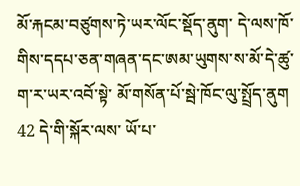མོ་རྐངམ་བཙུགས་ཏེ་ཡར་ལོང་སྡོད་ནུག་ དེ་ལས་ཁོ་གིས་དདཔ་ཅན་གཞན་དང་ཨམ་ཡུགས་ས་མོ་དེ་ཚུ་ག་ར་ཡར་འབོ་སྟེ་ མོ་གསོན་པོ་སྦེ་ཁོང་ལུ་སྤྲོད་ནུག 42 དེ་གི་སྐོར་ལས་ ཡོ་པ་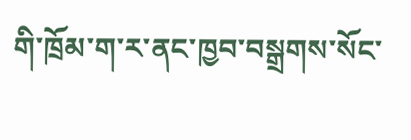གི་ཁྲོམ་ག་ར་ནང་ཁྱབ་བསྒྲགས་སོང་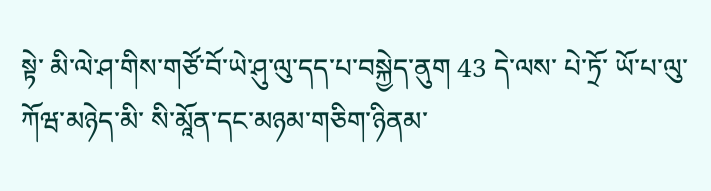སྟེ་ མི་ལེ་ཤ་གིས་གཙོ་བོ་ཡེ་ཤུ་ལུ་དད་པ་བསྐྱེད་ནུག 43 དེ་ལས་ པེ་ཏྲོ་ ཡོ་པ་ལུ་ཀོཝ་མཉེད་མི་ སི་མཱོན་དང་མཉམ་གཅིག་ཉིནམ་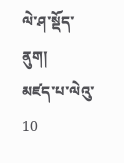ལེ་ཤ་སྡོད་ནུག།
མཛད་པ་ལེའུ་ 10